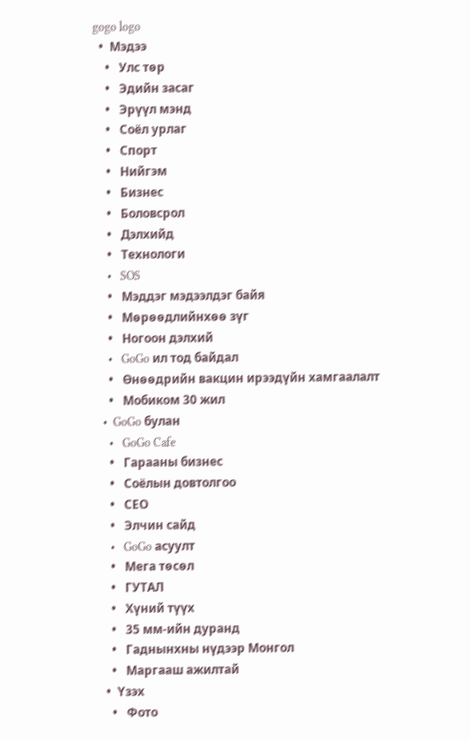gogo logo
  •  Мэдээ
    •   Улс төр
    •   Эдийн засаг
    •   Эрүүл мэнд
    •   Соёл урлаг
    •   Спорт
    •   Нийгэм
    •   Бизнес
    •   Боловсрол
    •   Дэлхийд
    •   Технологи
    •   SOS
    •   Мэддэг мэдээлдэг байя
    •   Мөрөөдлийнхөө зүг
    •   Ногоон дэлхий
    •   GoGo ил тод байдал
    •   Өнөөдрийн вакцин ирээдүйн хамгаалалт
    •   Мобиком 30 жил
  •  GoGo булан
    •   GoGo Cafe
    •   Гарааны бизнес
    •   Соёлын довтолгоо
    •   СEO
    •   Элчин сайд
    •   GoGo асуулт
    •   Мега төсөл
    •   ГУТАЛ
    •   Хүний түүх
    •   35 мм-ийн дуранд
    •   Гаднынхны нүдээр Монгол
    •   Маргааш ажилтай
  •  Үзэх
    •   Фото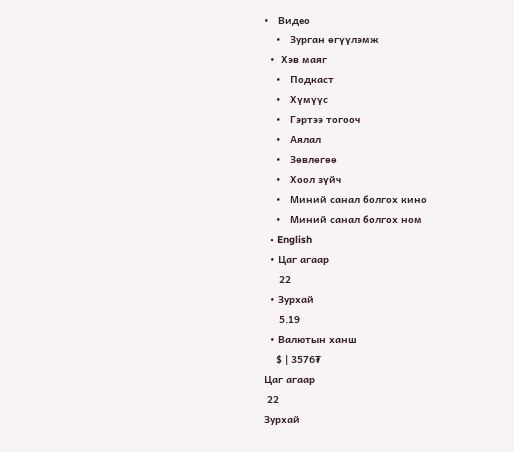•   Видео
    •   Зурган өгүүлэмж
  •  Хэв маяг
    •   Подкаст
    •   Хүмүүс
    •   Гэртээ тогооч
    •   Аялал
    •   Зөвлөгөө
    •   Хоол зүйч
    •   Миний санал болгох кино
    •   Миний санал болгох ном
  • English
  • Цаг агаар
     22
  • Зурхай
     5.19
  • Валютын ханш
    $ | 3576₮
Цаг агаар
 22
Зурхай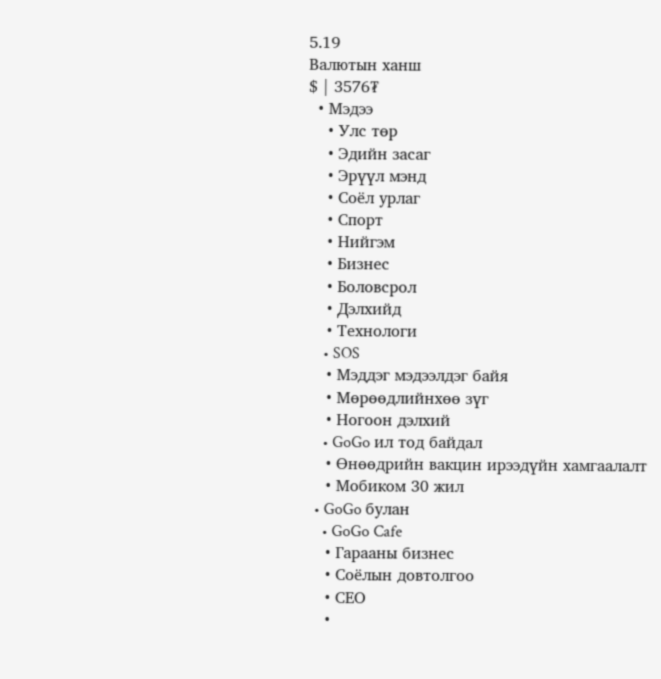5.19
Валютын ханш
$ | 3576₮
  • Мэдээ
    • Улс төр
    • Эдийн засаг
    • Эрүүл мэнд
    • Соёл урлаг
    • Спорт
    • Нийгэм
    • Бизнес
    • Боловсрол
    • Дэлхийд
    • Технологи
    • SOS
    • Мэддэг мэдээлдэг байя
    • Мөрөөдлийнхөө зүг
    • Ногоон дэлхий
    • GoGo ил тод байдал
    • Өнөөдрийн вакцин ирээдүйн хамгаалалт
    • Мобиком 30 жил
  • GoGo булан
    • GoGo Cafe
    • Гарааны бизнес
    • Соёлын довтолгоо
    • СEO
    •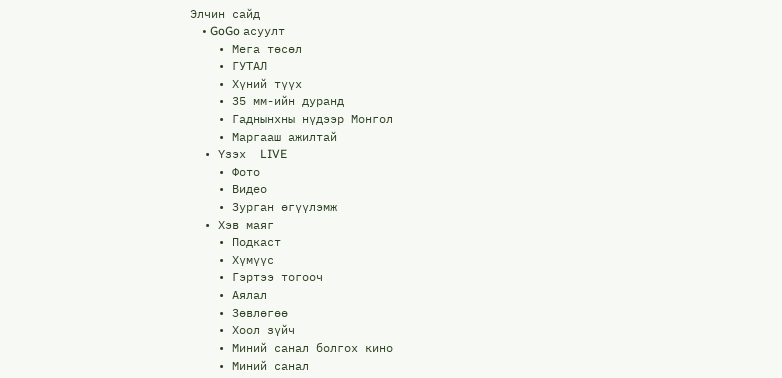Элчин сайд
    • GoGo асуулт
    • Мега төсөл
    • ГУТАЛ
    • Хүний түүх
    • 35 мм-ийн дуранд
    • Гаднынхны нүдээр Монгол
    • Маргааш ажилтай
  • Үзэх  LIVE
    • Фото
    • Видео
    • Зурган өгүүлэмж
  • Хэв маяг
    • Подкаст
    • Хүмүүс
    • Гэртээ тогооч
    • Аялал
    • Зөвлөгөө
    • Хоол зүйч
    • Миний санал болгох кино
    • Миний санал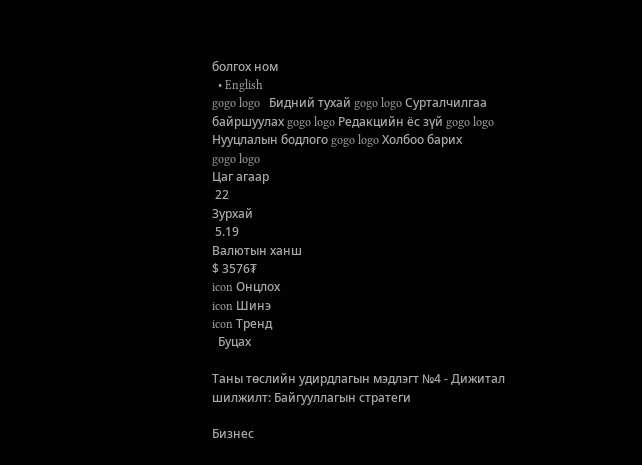болгох ном
  • English
gogo logo   Бидний тухай gogo logo Сурталчилгаа байршуулах gogo logo Редакцийн ёс зүй gogo logo Нууцлалын бодлого gogo logo Холбоо барих
gogo logo
Цаг агаар
 22
Зурхай
 5.19
Валютын ханш
$ 3576₮
icon Онцлох
icon Шинэ
icon Тренд
  Буцах

Таны төслийн удирдлагын мэдлэгт №4 - Дижитал шилжилт: Байгууллагын стратеги

Бизнес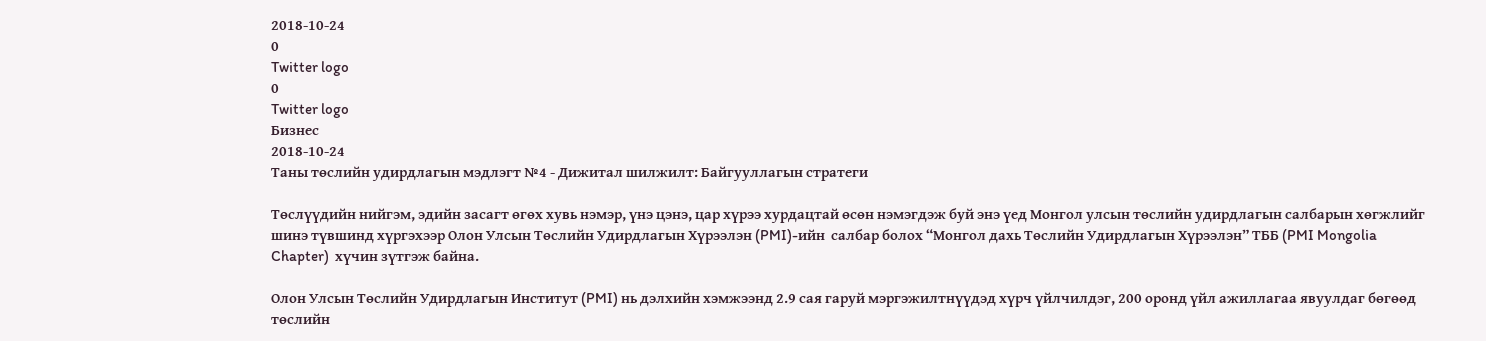2018-10-24
0
Twitter logo
0
Twitter logo
Бизнес
2018-10-24
Таны төслийн удирдлагын мэдлэгт №4 - Дижитал шилжилт: Байгууллагын стратеги

Төслүүдийн нийгэм, эдийн засагт өгөх хувь нэмэр, үнэ цэнэ, цар хүрээ хурдацтай өсөн нэмэгдэж буй энэ үед Монгол улсын төслийн удирдлагын салбарын хөгжлийг шинэ түвшинд хүргэхээр Олон Улсын Төслийн Удирдлагын Хүрээлэн (PMI)-ийн  салбар болох “Монгол дахь Төслийн Удирдлагын Хүрээлэн” ТББ (PMI Mongolia Chapter)  хүчин зүтгэж байна.

Олон Улсын Төслийн Удирдлагын Институт (PMI) нь дэлхийн хэмжээнд 2.9 сая гаруй мэргэжилтнүүдэд хүрч үйлчилдэг, 200 оронд үйл ажиллагаа явуулдаг бөгөөд төслийн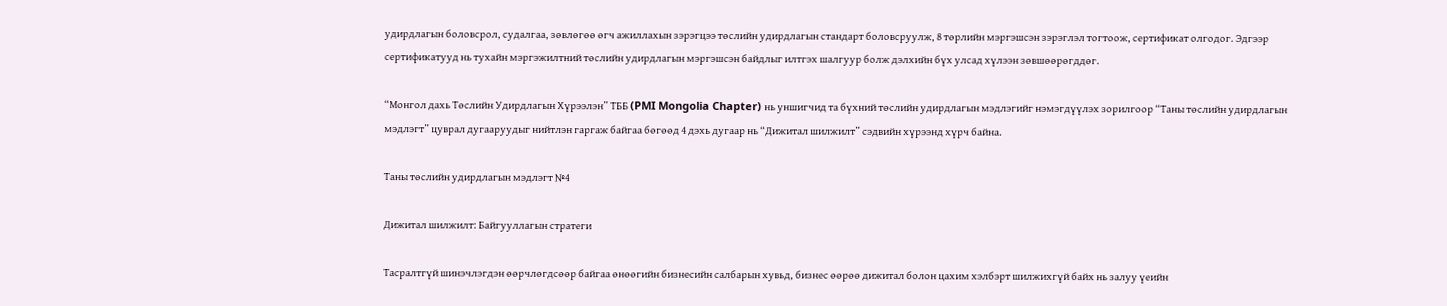удирдлагын боловсрол, судалгаа, зөвлөгөө өгч ажиллахын зэрэгцээ төслийн удирдлагын стандарт боловсруулж, 8 төрлийн мэргэшсэн зэрэглэл тогтоож, сертификат олгодог. Эдгээр сертификатууд нь тухайн мэргэжилтний төслийн удирдлагын мэргэшсэн байдлыг илтгэх шалгуур болж дэлхийн бүх улсад хүлээн зөвшөөрөгддөг.

“Монгол дахь Төслийн Удирдлагын Хүрээлэн” ТББ (PMI Mongolia Chapter) нь уншигчид та бүхний төслийн удирдлагын мэдлэгийг нэмэгдүүлэх зорилгоор “Таны төслийн удирдлагын мэдлэгт” цуврал дугааруудыг нийтлэн гаргаж байгаа бөгөөд 4 дэхь дугаар нь “Дижитал шилжилт” сэдвийн хүрээнд хүрч байна.

Таны төслийн удирдлагын мэдлэгт №4

Дижитал шилжилт: Байгууллагын стратеги

Тасралтгүй шинэчлэгдэн өөрчлөгдсөөр байгаа өнөөгийн бизнесийн салбарын хувьд, бизнес өөрөө дижитал болон цахим хэлбэрт шилжихгүй байх нь залуу үеийн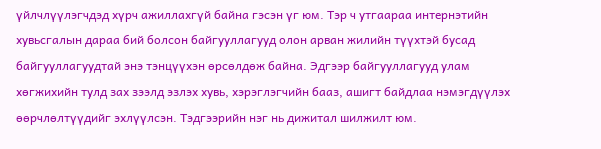үйлчлүүлэгчдэд хүрч ажиллахгүй байна гэсэн үг юм. Тэр ч утгаараа интернэтийн хувьсгалын дараа бий болсон байгууллагууд олон арван жилийн түүхтэй бусад байгууллагуудтай энэ тэнцүүхэн өрсөлдөж байна. Эдгээр байгууллагууд улам хөгжихийн тулд зах зээлд эзлэх хувь, хэрэглэгчийн бааз, ашигт байдлаа нэмэгдүүлэх өөрчлөлтүүдийг эхлүүлсэн. Тэдгээрийн нэг нь дижитал шилжилт юм.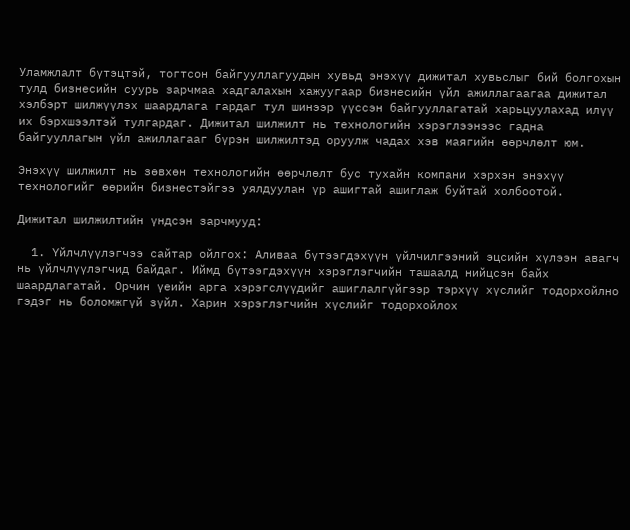Уламжлалт бүтэцтэй, тогтсон байгууллагуудын хувьд энэхүү дижитал хувьслыг бий болгохын тулд бизнесийн суурь зарчмаа хадгалахын хажуугаар бизнесийн үйл ажиллагаагаа дижитал хэлбэрт шилжүүлэх шаардлага гардаг тул шинээр үүссэн байгууллагатай харьцуулахад илүү их бэрхшээлтэй тулгардаг. Дижитал шилжилт нь технологийн хэрэглээнээс гадна байгууллагын үйл ажиллагааг бүрэн шилжилтэд оруулж чадах хэв маягийн өөрчлөлт юм.

Энэхүү шилжилт нь зөвхөн технологийн өөрчлөлт бус тухайн компани хэрхэн энэхүү технологийг өөрийн бизнестэйгээ уялдуулан үр ашигтай ашиглаж буйтай холбоотой.

Дижитал шилжилтийн үндсэн зарчмууд:

  1. Үйлчлүүлэгчээ сайтар ойлгох: Аливаа бүтээгдэхүүн үйлчилгээний эцсийн хүлээн авагч нь үйлчлүүлэгчид байдаг. Иймд бүтээгдэхүүн хэрэглэгчийн ташаалд нийцсэн байх шаардлагатай. Орчин үеийн арга хэрэгслүүдийг ашиглалгүйгээр тэрхүү хүслийг тодорхойлно гэдэг нь боломжгүй зүйл. Харин хэрэглэгчийн хүслийг тодорхойлох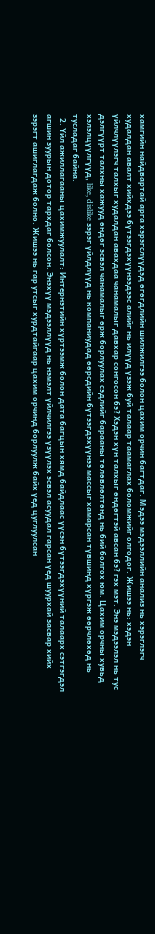хамгийн найдвартай арга хэрэгслүүдэд өгөгдлийн шилжилгээ болон цахим орчин багтдаг. Мэдээ мэдээллийн анализ нь хэрэглэгч худалдан авалт хийхдээ бүтээгдэхүүнээдээс алийг нь илүүд үзэж буй талаар таамаглах боломжийг олгодог. Жишээ нь: хэдэн үйлчлүүлэгч талхыг худалдан авахдаа чанамалыг давхар сонгосон бэ? Хэдэн хүн талхыг өндөгтэй авсан бэ? гэх мэт. Энэ мэдээлэл нь тус дэлгүүрт талхны хажууд өндөг эсвэл чанамалыг өрж борлуулах сэдлийг барааны төлөвлөлтөнд нь бий болгох юм. Цахим орчны хувьд хэлэлцүүлгүүд, like, dislike зэрэг үйлдлүүд нь компаниудад өөрсдийн бүтээгдэхүүнээ массыг хамарсан түвшинд хүргэж өөрчлөхөд нь тусладаг байна.
  2. Үйл ажиллагааны цахимжуулалт: Интернэтийн хүртээмж болон дата багцын хямд байдлаас үүсэн бүтээгдэхүүний талаарх сэтгэгдэл агшин зуурын дотор тархдаг болсон. Энэхүү мэдээллүүд нь нэмэлт үйлчилгээ үзүүлэх эсвэл асуудал гарсан үед шуурхай засвар хийх зэрэгт ашиглагдаж болно. Жишээ нь гар утсыг хурдтайгаар цахим орчинд борлуулж байх үед цуглуулсан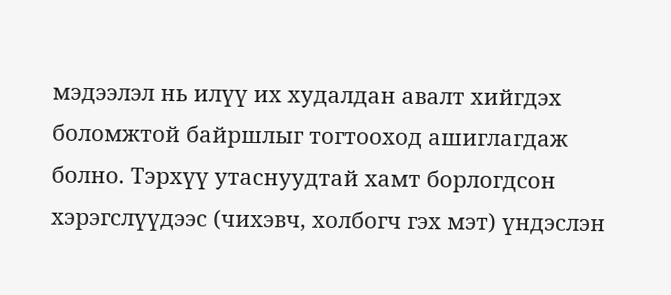мэдээлэл нь илүү их худалдан авалт хийгдэх боломжтой байршлыг тогтооход ашиглагдаж болно. Тэрхүү утаснуудтай хамт борлогдсон хэрэгслүүдээс (чихэвч, холбогч гэх мэт) үндэслэн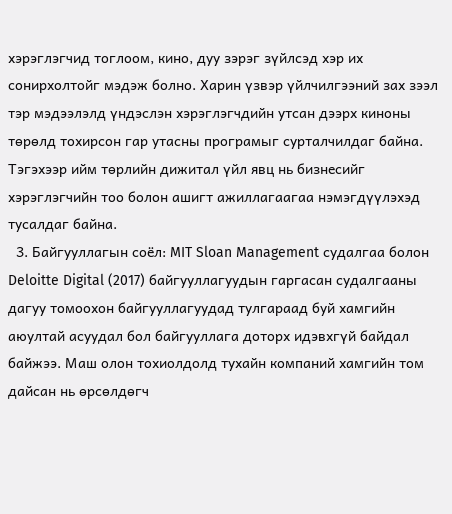хэрэглэгчид тоглоом, кино, дуу зэрэг зүйлсэд хэр их сонирхолтойг мэдэж болно. Харин үзвэр үйлчилгээний зах зээл тэр мэдээлэлд үндэслэн хэрэглэгчдийн утсан дээрх киноны төрөлд тохирсон гар утасны програмыг сурталчилдаг байна. Тэгэхээр ийм төрлийн дижитал үйл явц нь бизнесийг хэрэглэгчийн тоо болон ашигт ажиллагаагаа нэмэгдүүлэхэд тусалдаг байна.
  3. Байгууллагын соёл: MIT Sloan Management судалгаа болон Deloitte Digital (2017) байгууллагуудын гаргасан судалгааны дагуу томоохон байгууллагуудад тулгараад буй хамгийн аюултай асуудал бол байгууллага доторх идэвхгүй байдал байжээ. Маш олон тохиолдолд тухайн компаний хамгийн том дайсан нь өрсөлдөгч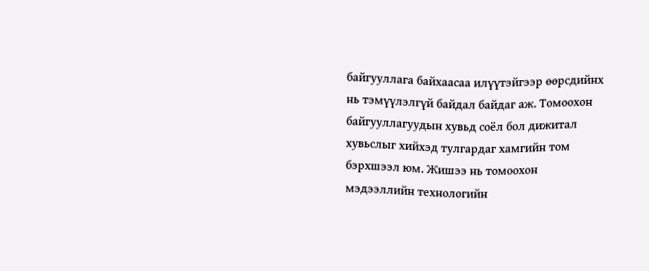байгууллага байхаасаа илүүтэйгээр өөрсдийнх нь тэмүүлэлгүй байдал байдаг аж. Томоохон байгууллагуудын хувьд соёл бол дижитал хувьслыг хийхэд тулгардаг хамгийн том бэрхшээл юм. Жишээ нь томоохон мэдээллийн технологийн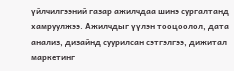үйлчилгээний газар ажилчдаа шинэ сургалтанд хамруулжээ. Ажилчдыг үүлэн тооцоолол, дата анализ, дизайнд суурилсан сэтгэлгээ, дижитал маркетинг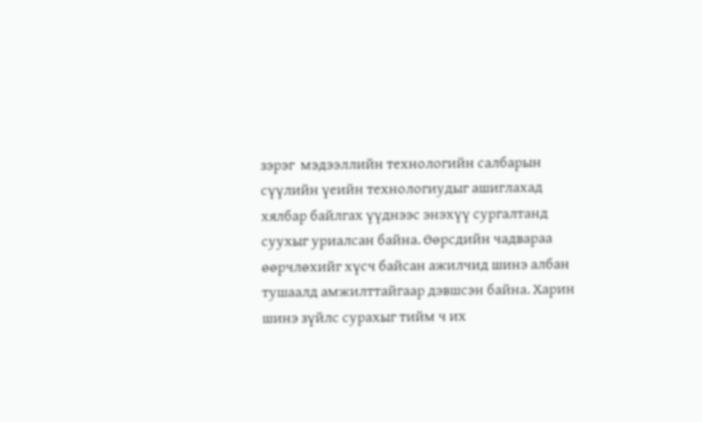зэрэг  мэдээллийн технологийн салбарын сүүлийн үеийн технологиудыг ашиглахад хялбар байлгах үүднээс энэхүү сургалтанд суухыг уриалсан байна. Өөрсдийн чадвараа өөрчлөхийг хүсч байсан ажилчид шинэ албан тушаалд амжилттайгаар дэвшсэн байна. Харин шинэ зүйлс сурахыг тийм ч их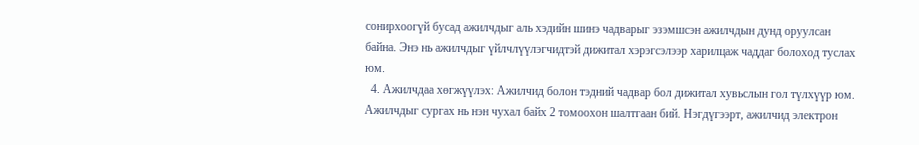сонирхоогүй бусад ажилчдыг аль хэдийн шинэ чадварыг эзэмшсэн ажилчдын дунд оруулсан байна. Энэ нь ажилчдыг үйлчлүүлэгчидтэй дижитал хэрэгсэлээр харилцаж чаддаг болоход туслах юм.
  4. Ажилчдаа хөгжүүлэх: Ажилчид болон тэдний чадвар бол дижитал хувьслын гол түлхүүр юм. Ажилчдыг сургах нь нэн чухал байх 2 томоохон шалтгаан бий. Нэгдүгээрт, ажилчид электрон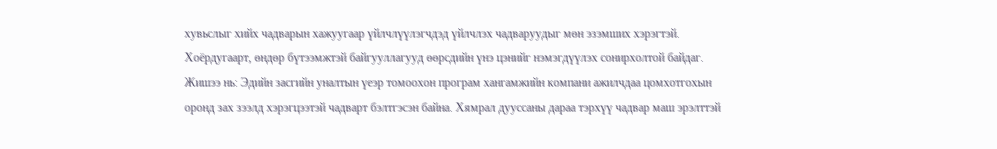хувьслыг хийх чадварын хажуугаар үйлчлүүлэгчдэд үйлчлэх чадваруудыг мөн эзэмших хэрэгтэй. Хоёрдугаарт, өндөр бүтээмжтэй байгууллагууд өөрсдийн үнэ цэнийг нэмэгдүүлэх сонирхолтой байдаг. Жишээ нь: Эдийн засгийн уналтын үеэр томоохон програм хангамжийн компани ажилчдаа цомхотгохын оронд зах зээлд хэрэгцээтэй чадварт бэлтгэсэн байна. Хямрал дууссаны дараа тэрхүү чадвар маш эрэлттэй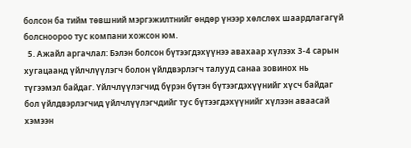болсон ба тийм төвшний мэргэжилтнийг өндөр үнээр хөлслөх шаардлагагүй болсноороо тус компани хожсон юм.
  5. Ажайл аргачлал: Бэлэн болсон бүтээгдэхүүнээ авахаар хүлээх 3-4 сарын хугацаанд үйлчлүүлэгч болон үйлдвэрлэгч талууд санаа зовинох нь түгээмэл байдаг. Үйлчлүүлэгчид бүрэн бүтэн бүтээгдэхүүнийг хүсч байдаг бол үйлдвэрлэгчид үйлчлүүлэгчдийг тус бүтээгдэхүүнийг хүлээн аваасай хэмээн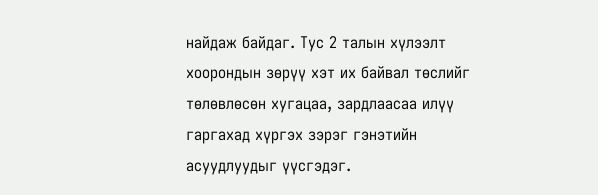найдаж байдаг. Тус 2 талын хүлээлт хоорондын зөрүү хэт их байвал төслийг төлөвлөсөн хугацаа, зардлаасаа илүү гаргахад хүргэх зэрэг гэнэтийн асуудлуудыг үүсгэдэг.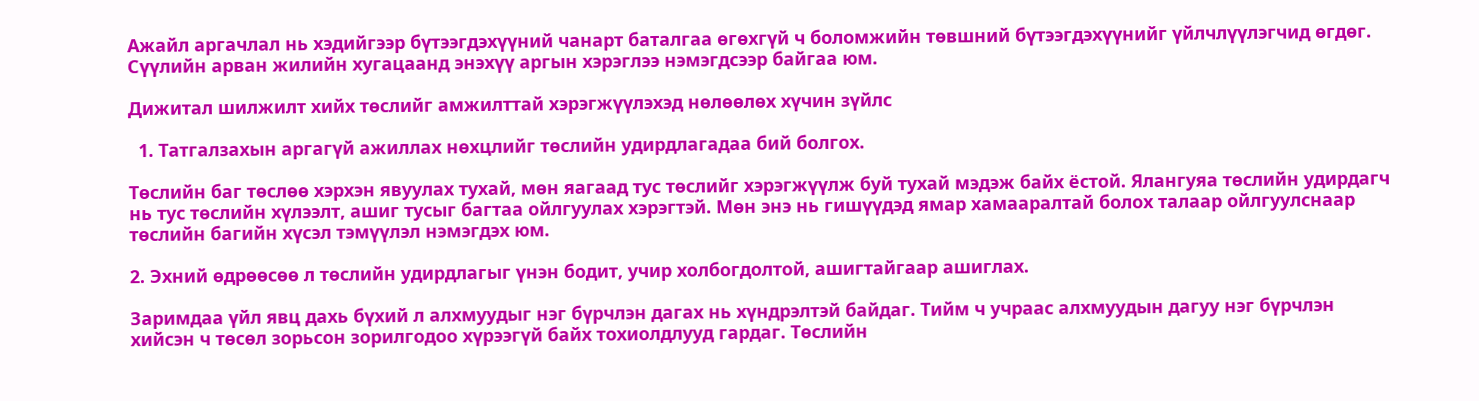Ажайл аргачлал нь хэдийгээр бүтээгдэхүүний чанарт баталгаа өгөхгүй ч боломжийн төвшний бүтээгдэхүүнийг үйлчлүүлэгчид өгдөг. Сүүлийн арван жилийн хугацаанд энэхүү аргын хэрэглээ нэмэгдсээр байгаа юм.

Дижитал шилжилт хийх төслийг амжилттай хэрэгжүүлэхэд нөлөөлөх хүчин зүйлс

  1. Татгалзахын аргагүй ажиллах нөхцлийг төслийн удирдлагадаа бий болгох.

Төслийн баг төслөө хэрхэн явуулах тухай, мөн яагаад тус төслийг хэрэгжүүлж буй тухай мэдэж байх ёстой. Ялангуяа төслийн удирдагч нь тус төслийн хүлээлт, ашиг тусыг багтаа ойлгуулах хэрэгтэй. Мөн энэ нь гишүүдэд ямар хамааралтай болох талаар ойлгуулснаар төслийн багийн хүсэл тэмүүлэл нэмэгдэх юм.

2. Эхний өдрөөсөө л төслийн удирдлагыг үнэн бодит, учир холбогдолтой, ашигтайгаар ашиглах.

Заримдаа үйл явц дахь бүхий л алхмуудыг нэг бүрчлэн дагах нь хүндрэлтэй байдаг. Тийм ч учраас алхмуудын дагуу нэг бүрчлэн хийсэн ч төсөл зорьсон зорилгодоо хүрээгүй байх тохиолдлууд гардаг. Төслийн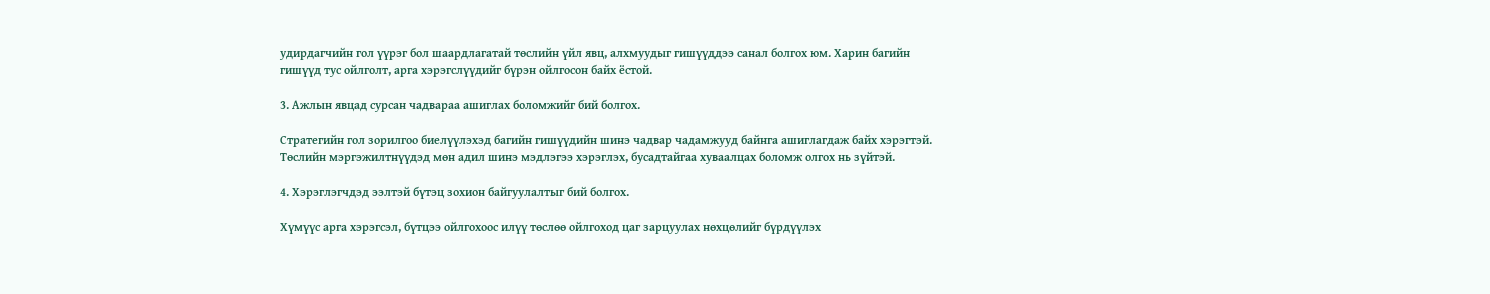удирдагчийн гол үүрэг бол шаардлагатай төслийн үйл явц, алхмуудыг гишүүддээ санал болгох юм. Харин багийн гишүүд тус ойлголт, арга хэрэгслүүдийг бүрэн ойлгосон байх ёстой.

3. Ажлын явцад сурсан чадвараа ашиглах боломжийг бий болгох.

Cтратегийн гол зорилгоо биелүүлэхэд багийн гишүүдийн шинэ чадвар чадамжууд байнга ашиглагдаж байх хэрэгтэй. Төслийн мэргэжилтнүүдэд мөн адил шинэ мэдлэгээ хэрэглэх, бусадтайгаа хуваалцах боломж олгох нь зүйтэй.

4. Хэрэглэгчдэд ээлтэй бүтэц зохион байгуулалтыг бий болгох.

Хүмүүс арга хэрэгсэл, бүтцээ ойлгохоос илүү төслөө ойлгоход цаг зарцуулах нөхцөлийг бүрдүүлэх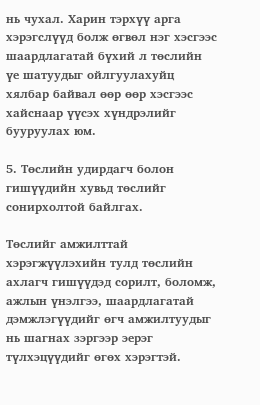нь чухал. Харин тэрхүү арга хэрэгслүүд болж өгвөл нэг хэсгээс шаардлагатай бүхий л төслийн үе шатуудыг ойлгуулахуйц хялбар байвал өөр өөр хэсгээс хайснаар үүсэх хүндрэлийг бууруулах юм.

5. Төслийн удирдагч болон гишүүдийн хувьд төслийг сонирхолтой байлгах.

Төслийг амжилттай хэрэгжүүлэхийн тулд төслийн ахлагч гишүүдэд сорилт, боломж, ажлын үнэлгээ, шаардлагатай дэмжлэгүүдийг өгч амжилтуудыг нь шагнах зэргээр эерэг түлхэцүүдийг өгөх хэрэгтэй.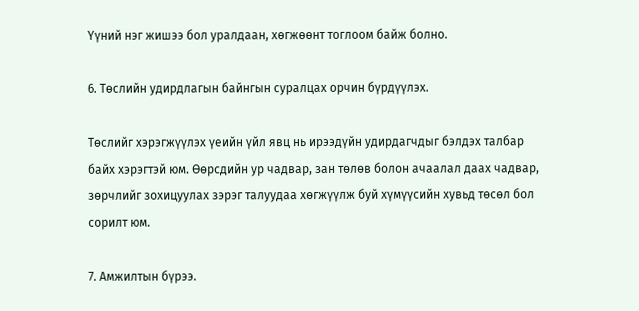Үүний нэг жишээ бол уралдаан, хөгжөөнт тоглоом байж болно.

6. Төслийн удирдлагын байнгын суралцах орчин бүрдүүлэх.

Төслийг хэрэгжүүлэх үеийн үйл явц нь ирээдүйн удирдагчдыг бэлдэх талбар байх хэрэгтэй юм. Өөрсдийн ур чадвар, зан төлөв болон ачаалал даах чадвар, зөрчлийг зохицуулах зэрэг талуудаа хөгжүүлж буй хүмүүсийн хувьд төсөл бол сорилт юм.

7. Амжилтын бүрээ.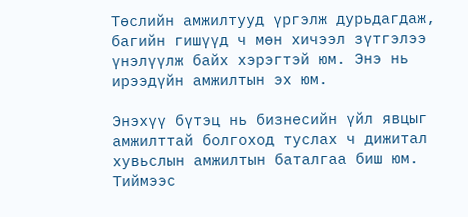Төслийн амжилтууд үргэлж дурьдагдаж, багийн гишүүд ч мөн хичээл зүтгэлээ үнэлүүлж байх хэрэгтэй юм. Энэ нь ирээдүйн амжилтын эх юм.

Энэхүү бүтэц нь бизнесийн үйл явцыг амжилттай болгоход туслах ч дижитал хувьслын амжилтын баталгаа биш юм. Тиймээс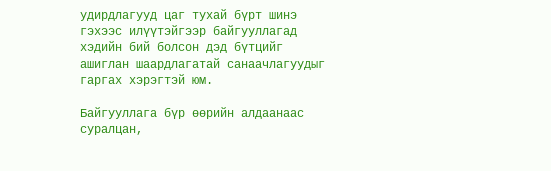удирдлагууд цаг тухай бүрт шинэ гэхээс илүүтэйгээр байгууллагад хэдийн бий болсон дэд бүтцийг ашиглан шаардлагатай санаачлагуудыг гаргах хэрэгтэй юм.

Байгууллага бүр өөрийн алдаанаас суралцан,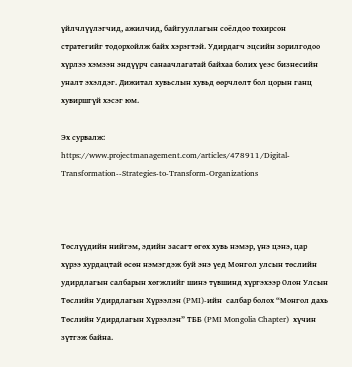үйлчлүүлэгчид, ажилчид, байгууллагын соёлдоо тохирсон стратегийг тодорхойлж байх хэрэгтэй. Удирдагч эцсийн зорилгодоо хүрлээ хэмээн эндүүрч санаачлагатай байхаа болих үеэс бизнесийн уналт эхэлдэг. Дижитал хувьслын хувьд өөрчлөлт бол цорын ганц хувиршгүй хэсэг юм.

Эх сурвалж: https://www.projectmanagement.com/articles/478911/Digital-Transformation--Strategies-to-Transform-Organizations



Төслүүдийн нийгэм, эдийн засагт өгөх хувь нэмэр, үнэ цэнэ, цар хүрээ хурдацтай өсөн нэмэгдэж буй энэ үед Монгол улсын төслийн удирдлагын салбарын хөгжлийг шинэ түвшинд хүргэхээр Олон Улсын Төслийн Удирдлагын Хүрээлэн (PMI)-ийн  салбар болох “Монгол дахь Төслийн Удирдлагын Хүрээлэн” ТББ (PMI Mongolia Chapter)  хүчин зүтгэж байна.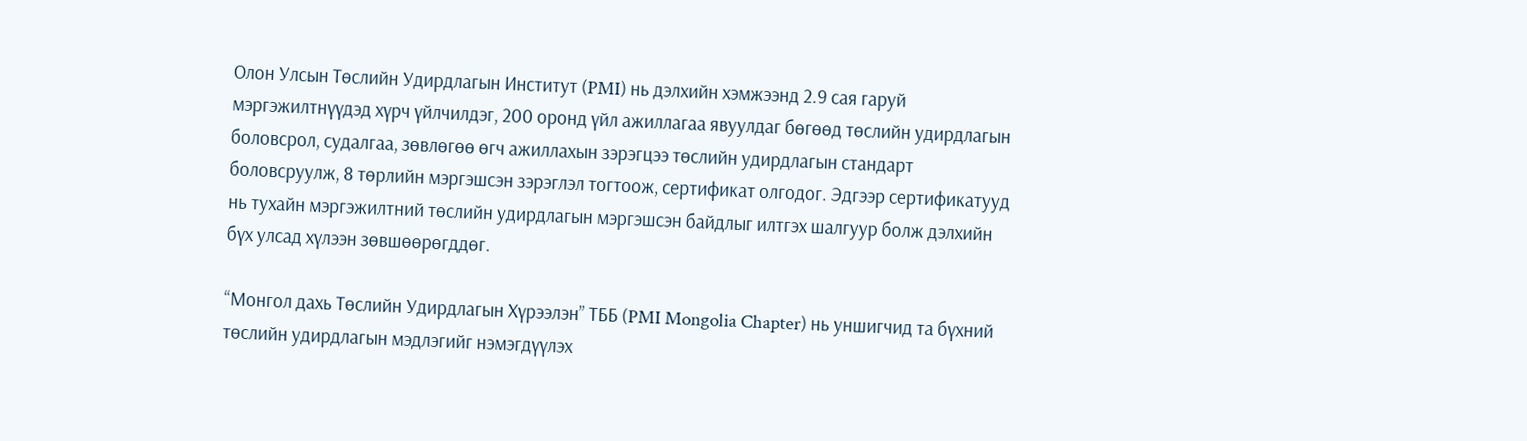Олон Улсын Төслийн Удирдлагын Институт (PMI) нь дэлхийн хэмжээнд 2.9 сая гаруй мэргэжилтнүүдэд хүрч үйлчилдэг, 200 оронд үйл ажиллагаа явуулдаг бөгөөд төслийн удирдлагын боловсрол, судалгаа, зөвлөгөө өгч ажиллахын зэрэгцээ төслийн удирдлагын стандарт боловсруулж, 8 төрлийн мэргэшсэн зэрэглэл тогтоож, сертификат олгодог. Эдгээр сертификатууд нь тухайн мэргэжилтний төслийн удирдлагын мэргэшсэн байдлыг илтгэх шалгуур болж дэлхийн бүх улсад хүлээн зөвшөөрөгддөг.

“Монгол дахь Төслийн Удирдлагын Хүрээлэн” ТББ (PMI Mongolia Chapter) нь уншигчид та бүхний төслийн удирдлагын мэдлэгийг нэмэгдүүлэх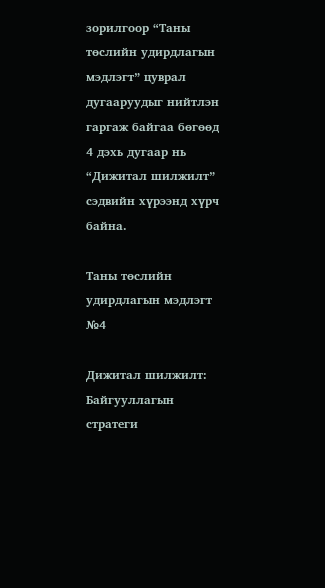зорилгоор “Таны төслийн удирдлагын мэдлэгт” цуврал дугааруудыг нийтлэн гаргаж байгаа бөгөөд 4 дэхь дугаар нь “Дижитал шилжилт” сэдвийн хүрээнд хүрч байна.

Таны төслийн удирдлагын мэдлэгт №4

Дижитал шилжилт: Байгууллагын стратеги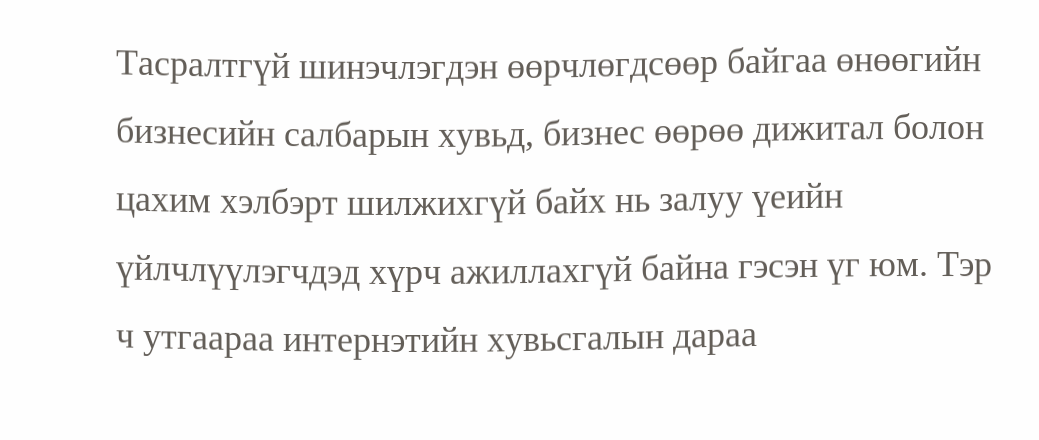Тасралтгүй шинэчлэгдэн өөрчлөгдсөөр байгаа өнөөгийн бизнесийн салбарын хувьд, бизнес өөрөө дижитал болон цахим хэлбэрт шилжихгүй байх нь залуу үеийн үйлчлүүлэгчдэд хүрч ажиллахгүй байна гэсэн үг юм. Тэр ч утгаараа интернэтийн хувьсгалын дараа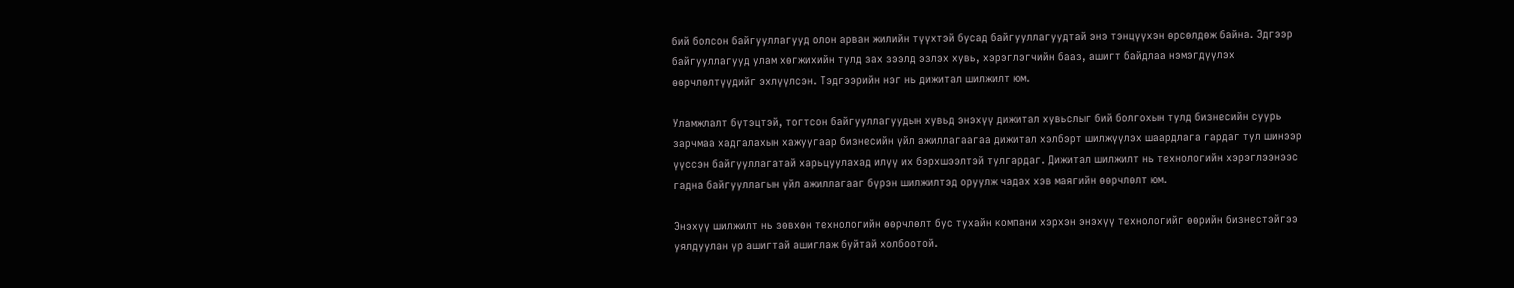бий болсон байгууллагууд олон арван жилийн түүхтэй бусад байгууллагуудтай энэ тэнцүүхэн өрсөлдөж байна. Эдгээр байгууллагууд улам хөгжихийн тулд зах зээлд эзлэх хувь, хэрэглэгчийн бааз, ашигт байдлаа нэмэгдүүлэх өөрчлөлтүүдийг эхлүүлсэн. Тэдгээрийн нэг нь дижитал шилжилт юм.

Уламжлалт бүтэцтэй, тогтсон байгууллагуудын хувьд энэхүү дижитал хувьслыг бий болгохын тулд бизнесийн суурь зарчмаа хадгалахын хажуугаар бизнесийн үйл ажиллагаагаа дижитал хэлбэрт шилжүүлэх шаардлага гардаг тул шинээр үүссэн байгууллагатай харьцуулахад илүү их бэрхшээлтэй тулгардаг. Дижитал шилжилт нь технологийн хэрэглээнээс гадна байгууллагын үйл ажиллагааг бүрэн шилжилтэд оруулж чадах хэв маягийн өөрчлөлт юм.

Энэхүү шилжилт нь зөвхөн технологийн өөрчлөлт бус тухайн компани хэрхэн энэхүү технологийг өөрийн бизнестэйгээ уялдуулан үр ашигтай ашиглаж буйтай холбоотой.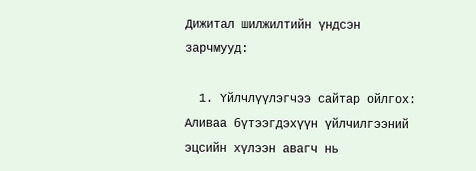Дижитал шилжилтийн үндсэн зарчмууд:

  1. Үйлчлүүлэгчээ сайтар ойлгох: Аливаа бүтээгдэхүүн үйлчилгээний эцсийн хүлээн авагч нь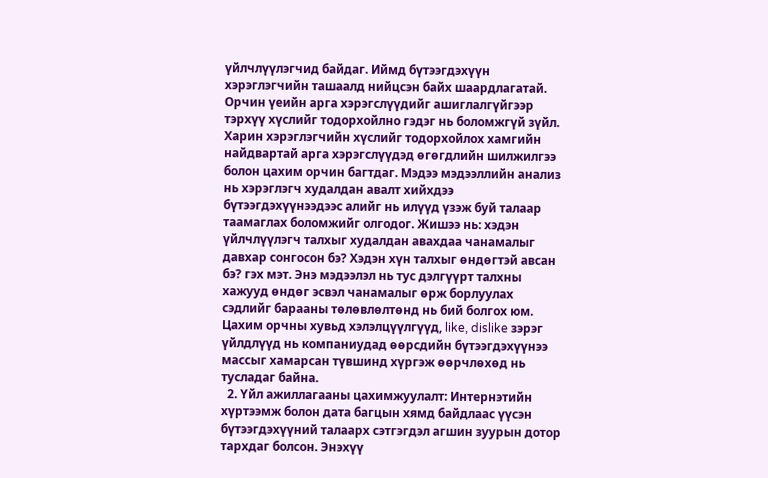үйлчлүүлэгчид байдаг. Иймд бүтээгдэхүүн хэрэглэгчийн ташаалд нийцсэн байх шаардлагатай. Орчин үеийн арга хэрэгслүүдийг ашиглалгүйгээр тэрхүү хүслийг тодорхойлно гэдэг нь боломжгүй зүйл. Харин хэрэглэгчийн хүслийг тодорхойлох хамгийн найдвартай арга хэрэгслүүдэд өгөгдлийн шилжилгээ болон цахим орчин багтдаг. Мэдээ мэдээллийн анализ нь хэрэглэгч худалдан авалт хийхдээ бүтээгдэхүүнээдээс алийг нь илүүд үзэж буй талаар таамаглах боломжийг олгодог. Жишээ нь: хэдэн үйлчлүүлэгч талхыг худалдан авахдаа чанамалыг давхар сонгосон бэ? Хэдэн хүн талхыг өндөгтэй авсан бэ? гэх мэт. Энэ мэдээлэл нь тус дэлгүүрт талхны хажууд өндөг эсвэл чанамалыг өрж борлуулах сэдлийг барааны төлөвлөлтөнд нь бий болгох юм. Цахим орчны хувьд хэлэлцүүлгүүд, like, dislike зэрэг үйлдлүүд нь компаниудад өөрсдийн бүтээгдэхүүнээ массыг хамарсан түвшинд хүргэж өөрчлөхөд нь тусладаг байна.
  2. Үйл ажиллагааны цахимжуулалт: Интернэтийн хүртээмж болон дата багцын хямд байдлаас үүсэн бүтээгдэхүүний талаарх сэтгэгдэл агшин зуурын дотор тархдаг болсон. Энэхүү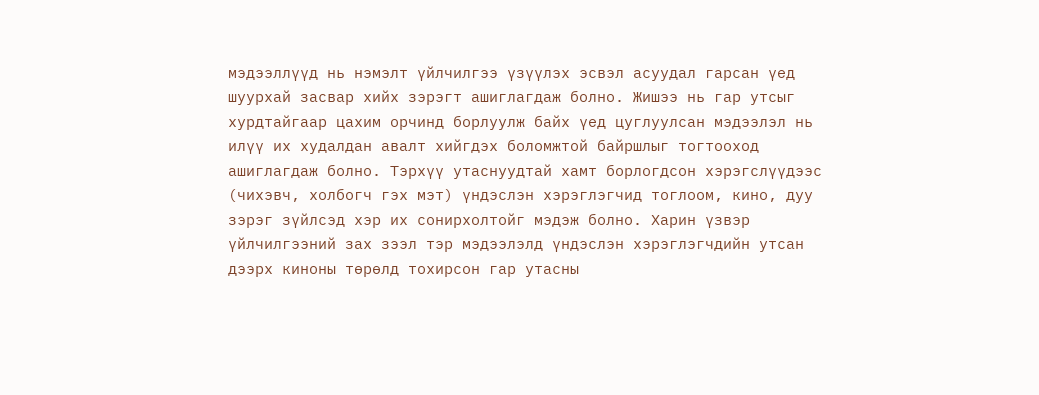мэдээллүүд нь нэмэлт үйлчилгээ үзүүлэх эсвэл асуудал гарсан үед шуурхай засвар хийх зэрэгт ашиглагдаж болно. Жишээ нь гар утсыг хурдтайгаар цахим орчинд борлуулж байх үед цуглуулсан мэдээлэл нь илүү их худалдан авалт хийгдэх боломжтой байршлыг тогтооход ашиглагдаж болно. Тэрхүү утаснуудтай хамт борлогдсон хэрэгслүүдээс (чихэвч, холбогч гэх мэт) үндэслэн хэрэглэгчид тоглоом, кино, дуу зэрэг зүйлсэд хэр их сонирхолтойг мэдэж болно. Харин үзвэр үйлчилгээний зах зээл тэр мэдээлэлд үндэслэн хэрэглэгчдийн утсан дээрх киноны төрөлд тохирсон гар утасны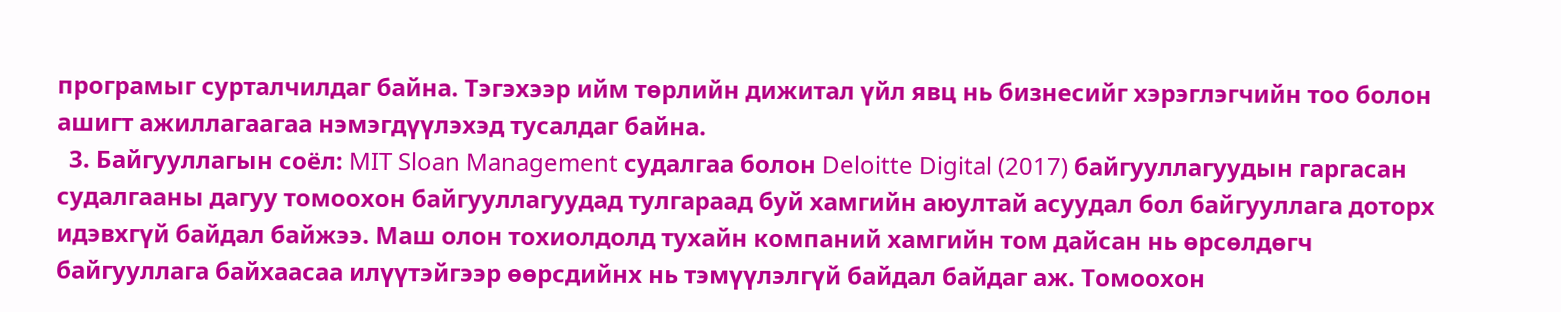програмыг сурталчилдаг байна. Тэгэхээр ийм төрлийн дижитал үйл явц нь бизнесийг хэрэглэгчийн тоо болон ашигт ажиллагаагаа нэмэгдүүлэхэд тусалдаг байна.
  3. Байгууллагын соёл: MIT Sloan Management судалгаа болон Deloitte Digital (2017) байгууллагуудын гаргасан судалгааны дагуу томоохон байгууллагуудад тулгараад буй хамгийн аюултай асуудал бол байгууллага доторх идэвхгүй байдал байжээ. Маш олон тохиолдолд тухайн компаний хамгийн том дайсан нь өрсөлдөгч байгууллага байхаасаа илүүтэйгээр өөрсдийнх нь тэмүүлэлгүй байдал байдаг аж. Томоохон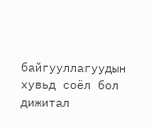байгууллагуудын хувьд соёл бол дижитал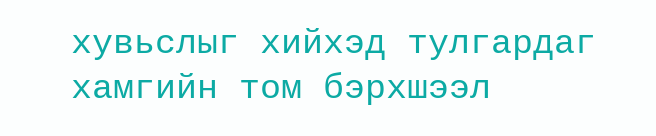хувьслыг хийхэд тулгардаг хамгийн том бэрхшээл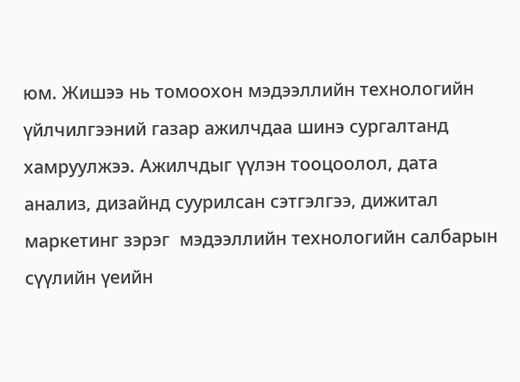юм. Жишээ нь томоохон мэдээллийн технологийн үйлчилгээний газар ажилчдаа шинэ сургалтанд хамруулжээ. Ажилчдыг үүлэн тооцоолол, дата анализ, дизайнд суурилсан сэтгэлгээ, дижитал маркетинг зэрэг  мэдээллийн технологийн салбарын сүүлийн үеийн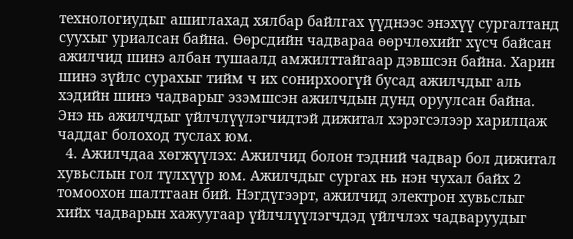технологиудыг ашиглахад хялбар байлгах үүднээс энэхүү сургалтанд суухыг уриалсан байна. Өөрсдийн чадвараа өөрчлөхийг хүсч байсан ажилчид шинэ албан тушаалд амжилттайгаар дэвшсэн байна. Харин шинэ зүйлс сурахыг тийм ч их сонирхоогүй бусад ажилчдыг аль хэдийн шинэ чадварыг эзэмшсэн ажилчдын дунд оруулсан байна. Энэ нь ажилчдыг үйлчлүүлэгчидтэй дижитал хэрэгсэлээр харилцаж чаддаг болоход туслах юм.
  4. Ажилчдаа хөгжүүлэх: Ажилчид болон тэдний чадвар бол дижитал хувьслын гол түлхүүр юм. Ажилчдыг сургах нь нэн чухал байх 2 томоохон шалтгаан бий. Нэгдүгээрт, ажилчид электрон хувьслыг хийх чадварын хажуугаар үйлчлүүлэгчдэд үйлчлэх чадваруудыг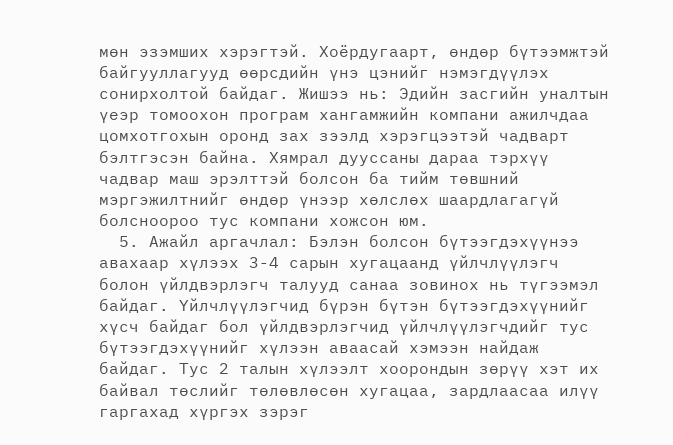мөн эзэмших хэрэгтэй. Хоёрдугаарт, өндөр бүтээмжтэй байгууллагууд өөрсдийн үнэ цэнийг нэмэгдүүлэх сонирхолтой байдаг. Жишээ нь: Эдийн засгийн уналтын үеэр томоохон програм хангамжийн компани ажилчдаа цомхотгохын оронд зах зээлд хэрэгцээтэй чадварт бэлтгэсэн байна. Хямрал дууссаны дараа тэрхүү чадвар маш эрэлттэй болсон ба тийм төвшний мэргэжилтнийг өндөр үнээр хөлслөх шаардлагагүй болсноороо тус компани хожсон юм.
  5. Ажайл аргачлал: Бэлэн болсон бүтээгдэхүүнээ авахаар хүлээх 3-4 сарын хугацаанд үйлчлүүлэгч болон үйлдвэрлэгч талууд санаа зовинох нь түгээмэл байдаг. Үйлчлүүлэгчид бүрэн бүтэн бүтээгдэхүүнийг хүсч байдаг бол үйлдвэрлэгчид үйлчлүүлэгчдийг тус бүтээгдэхүүнийг хүлээн аваасай хэмээн найдаж байдаг. Тус 2 талын хүлээлт хоорондын зөрүү хэт их байвал төслийг төлөвлөсөн хугацаа, зардлаасаа илүү гаргахад хүргэх зэрэг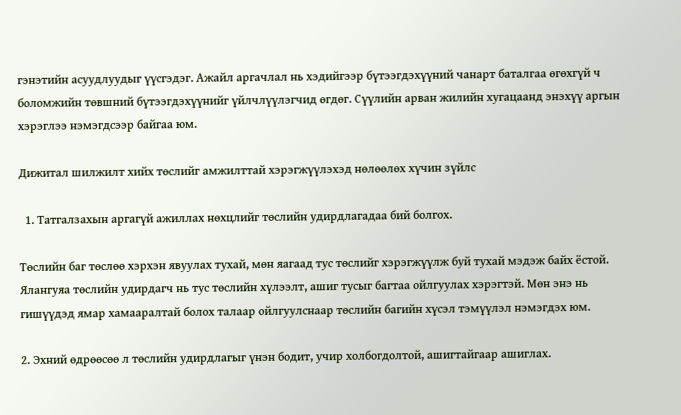гэнэтийн асуудлуудыг үүсгэдэг. Ажайл аргачлал нь хэдийгээр бүтээгдэхүүний чанарт баталгаа өгөхгүй ч боломжийн төвшний бүтээгдэхүүнийг үйлчлүүлэгчид өгдөг. Сүүлийн арван жилийн хугацаанд энэхүү аргын хэрэглээ нэмэгдсээр байгаа юм.

Дижитал шилжилт хийх төслийг амжилттай хэрэгжүүлэхэд нөлөөлөх хүчин зүйлс

  1. Татгалзахын аргагүй ажиллах нөхцлийг төслийн удирдлагадаа бий болгох.

Төслийн баг төслөө хэрхэн явуулах тухай, мөн яагаад тус төслийг хэрэгжүүлж буй тухай мэдэж байх ёстой. Ялангуяа төслийн удирдагч нь тус төслийн хүлээлт, ашиг тусыг багтаа ойлгуулах хэрэгтэй. Мөн энэ нь гишүүдэд ямар хамааралтай болох талаар ойлгуулснаар төслийн багийн хүсэл тэмүүлэл нэмэгдэх юм.

2. Эхний өдрөөсөө л төслийн удирдлагыг үнэн бодит, учир холбогдолтой, ашигтайгаар ашиглах.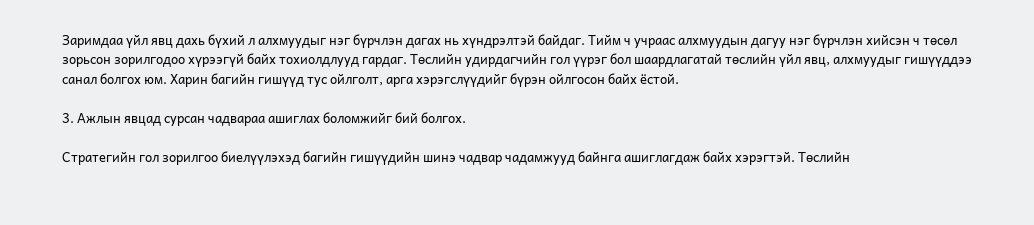Заримдаа үйл явц дахь бүхий л алхмуудыг нэг бүрчлэн дагах нь хүндрэлтэй байдаг. Тийм ч учраас алхмуудын дагуу нэг бүрчлэн хийсэн ч төсөл зорьсон зорилгодоо хүрээгүй байх тохиолдлууд гардаг. Төслийн удирдагчийн гол үүрэг бол шаардлагатай төслийн үйл явц, алхмуудыг гишүүддээ санал болгох юм. Харин багийн гишүүд тус ойлголт, арга хэрэгслүүдийг бүрэн ойлгосон байх ёстой.

3. Ажлын явцад сурсан чадвараа ашиглах боломжийг бий болгох.

Cтратегийн гол зорилгоо биелүүлэхэд багийн гишүүдийн шинэ чадвар чадамжууд байнга ашиглагдаж байх хэрэгтэй. Төслийн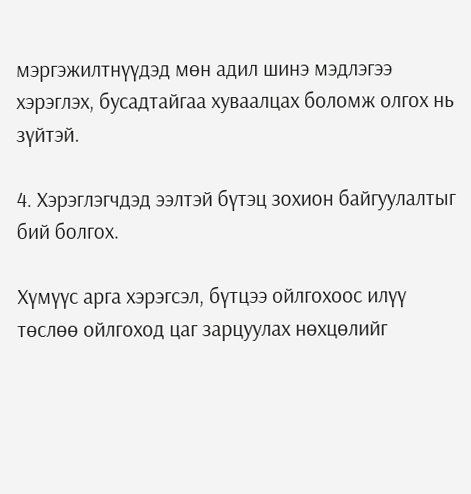мэргэжилтнүүдэд мөн адил шинэ мэдлэгээ хэрэглэх, бусадтайгаа хуваалцах боломж олгох нь зүйтэй.

4. Хэрэглэгчдэд ээлтэй бүтэц зохион байгуулалтыг бий болгох.

Хүмүүс арга хэрэгсэл, бүтцээ ойлгохоос илүү төслөө ойлгоход цаг зарцуулах нөхцөлийг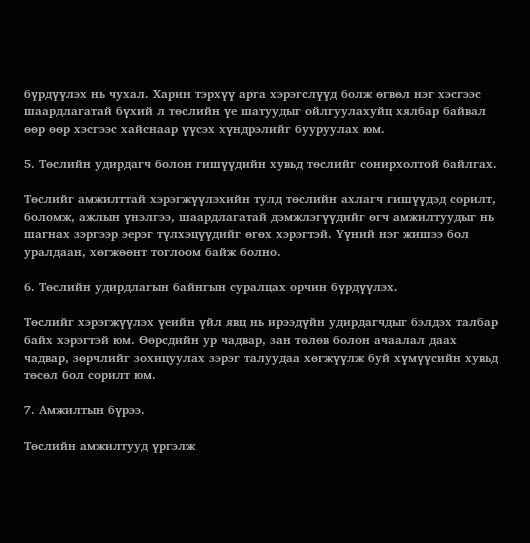бүрдүүлэх нь чухал. Харин тэрхүү арга хэрэгслүүд болж өгвөл нэг хэсгээс шаардлагатай бүхий л төслийн үе шатуудыг ойлгуулахуйц хялбар байвал өөр өөр хэсгээс хайснаар үүсэх хүндрэлийг бууруулах юм.

5. Төслийн удирдагч болон гишүүдийн хувьд төслийг сонирхолтой байлгах.

Төслийг амжилттай хэрэгжүүлэхийн тулд төслийн ахлагч гишүүдэд сорилт, боломж, ажлын үнэлгээ, шаардлагатай дэмжлэгүүдийг өгч амжилтуудыг нь шагнах зэргээр эерэг түлхэцүүдийг өгөх хэрэгтэй. Үүний нэг жишээ бол уралдаан, хөгжөөнт тоглоом байж болно.

6. Төслийн удирдлагын байнгын суралцах орчин бүрдүүлэх.

Төслийг хэрэгжүүлэх үеийн үйл явц нь ирээдүйн удирдагчдыг бэлдэх талбар байх хэрэгтэй юм. Өөрсдийн ур чадвар, зан төлөв болон ачаалал даах чадвар, зөрчлийг зохицуулах зэрэг талуудаа хөгжүүлж буй хүмүүсийн хувьд төсөл бол сорилт юм.

7. Амжилтын бүрээ.

Төслийн амжилтууд үргэлж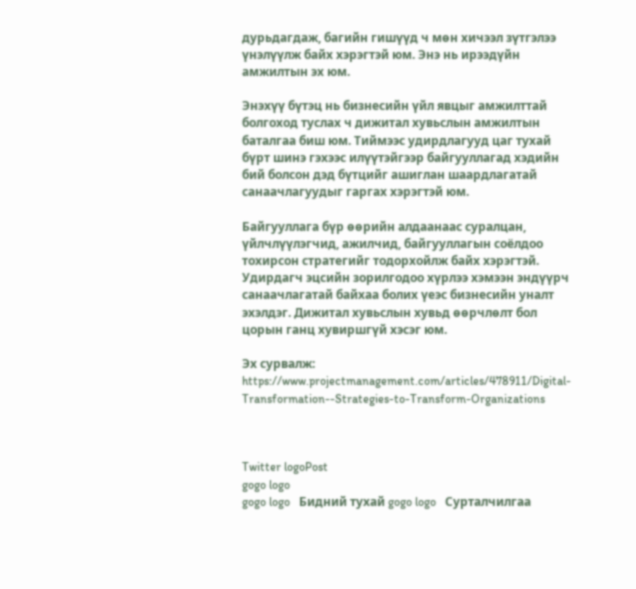дурьдагдаж, багийн гишүүд ч мөн хичээл зүтгэлээ үнэлүүлж байх хэрэгтэй юм. Энэ нь ирээдүйн амжилтын эх юм.

Энэхүү бүтэц нь бизнесийн үйл явцыг амжилттай болгоход туслах ч дижитал хувьслын амжилтын баталгаа биш юм. Тиймээс удирдлагууд цаг тухай бүрт шинэ гэхээс илүүтэйгээр байгууллагад хэдийн бий болсон дэд бүтцийг ашиглан шаардлагатай санаачлагуудыг гаргах хэрэгтэй юм.

Байгууллага бүр өөрийн алдаанаас суралцан, үйлчлүүлэгчид, ажилчид, байгууллагын соёлдоо тохирсон стратегийг тодорхойлж байх хэрэгтэй. Удирдагч эцсийн зорилгодоо хүрлээ хэмээн эндүүрч санаачлагатай байхаа болих үеэс бизнесийн уналт эхэлдэг. Дижитал хувьслын хувьд өөрчлөлт бол цорын ганц хувиршгүй хэсэг юм.

Эх сурвалж: https://www.projectmanagement.com/articles/478911/Digital-Transformation--Strategies-to-Transform-Organizations



Twitter logoPost
gogo logo
gogo logo   Бидний тухай gogo logo   Сурталчилгаа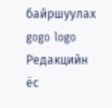байршуулах gogo logo   Редакцийн ёс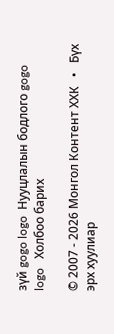зүй gogo logo  Нууцлалын бодлого gogo logo   Холбоо барих

© 2007 - 2026 Монгол Контент ХХК   •   Бүх эрх хуулиар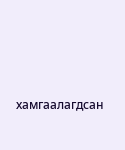хамгаалагдсан